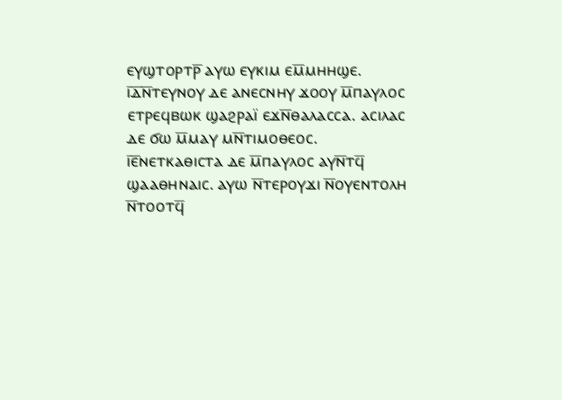ⲉⲩϣⲧⲟⲣⲧⲣ̅ ⲁⲩⲱ ⲉⲩⲕⲓⲙ ⲉⲙ̅ⲙⲏⲏϣⲉ.
ⲓ̅ⲇ̅ⲛ̅ⲧⲉⲩⲛⲟⲩ ⲇⲉ ⲁⲛⲉⲥⲛⲏⲩ ϫⲟⲟⲩ ⲙ̅ⲡⲁⲩⲗⲟⲥ ⲉⲧⲣⲉϥⲃⲱⲕ ϣⲁϩⲣⲁⲓ̈ ⲉϫⲛ̅ⲑⲁⲗⲁⲥⲥⲁ. ⲁⲥⲓⲗⲁⲥ ⲇⲉ ϭⲱ ⲙ̅ⲙⲁⲩ ⲙⲛ̅ⲧⲓⲙⲟⲑⲉⲟⲥ.
ⲓ̅ⲉ̅ⲛⲉⲧⲕⲁⲑⲓⲥⲧⲁ ⲇⲉ ⲙ̅ⲡⲁⲩⲗⲟⲥ ⲁⲩⲛ̅ⲧϥ̅ ϣⲁⲁⲑⲏⲛⲁⲓⲥ. ⲁⲩⲱ ⲛ̅ⲧⲉⲣⲟⲩϫⲓ ⲛ̅ⲟⲩⲉⲛⲧⲟⲗⲏ ⲛ̅ⲧⲟⲟⲧϥ̅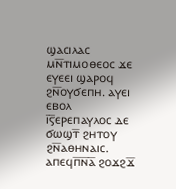ϣⲁⲥⲓⲗⲁⲥ ⲙⲛ̅ⲧⲓⲙⲟⲑⲉⲟⲥ ϫⲉ ⲉⲩⲉⲉⲓ ϣⲁⲣⲟϥ ϩⲛ̅ⲟⲩϭⲉⲡⲏ. ⲁⲩⲉⲓ ⲉⲃⲟⲗ
ⲓ̅ⲋ̅ⲉⲣⲉⲡⲁⲩⲗⲟⲥ ⲇⲉ ϭⲱϣⲧ̅ ϩⲏⲧⲟⲩ ϩⲛ̅ⲁⲑⲏⲛⲁⲓⲥ. ⲁⲡⲉϥⲡ̅ⲛ̅ⲁ̅ ϩⲟϫϩϫ̅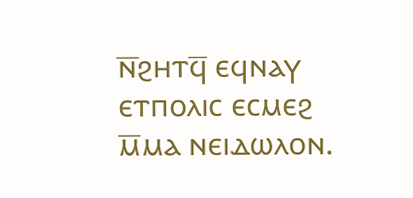ⲛ̅ϩⲏⲧϥ̅ ⲉϥⲛⲁⲩ ⲉⲧⲡⲟⲗⲓⲥ ⲉⲥⲙⲉϩ ⲙ̅ⲙⲁ ⲛⲉⲓⲇⲱⲗⲟⲛ.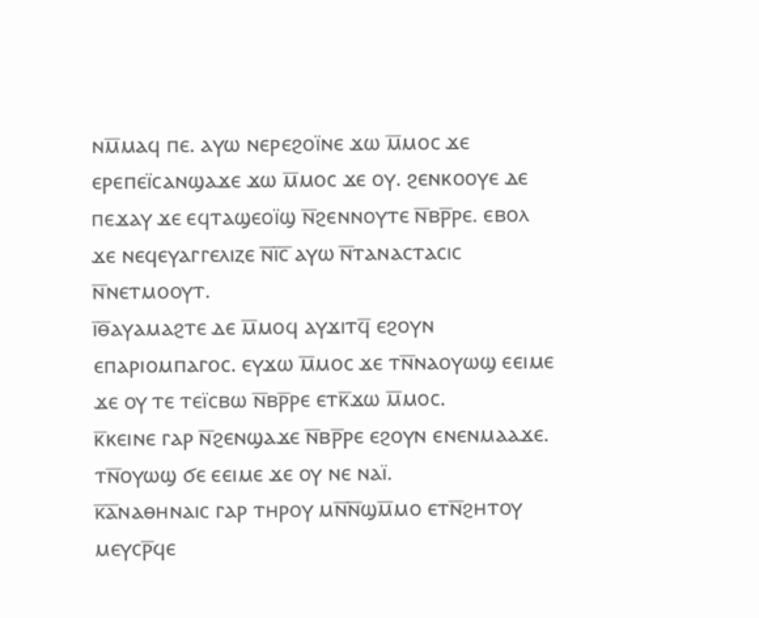ⲛⲙ̅ⲙⲁϥ ⲡⲉ. ⲁⲩⲱ ⲛⲉⲣⲉϩⲟⲓ̈ⲛⲉ ϫⲱ ⲙ̅ⲙⲟⲥ ϫⲉ ⲉⲣⲉⲡⲉⲓ̈ⲥⲁⲛϣⲁϫⲉ ϫⲱ ⲙ̅ⲙⲟⲥ ϫⲉ ⲟⲩ. ϩⲉⲛⲕⲟⲟⲩⲉ ⲇⲉ ⲡⲉϫⲁⲩ ϫⲉ ⲉϥⲧⲁϣⲉⲟⲓ̈ϣ ⲛ̅ϩⲉⲛⲛⲟⲩⲧⲉ ⲛ̅ⲃⲣ̅ⲣⲉ. ⲉⲃⲟⲗ ϫⲉ ⲛⲉϥⲉⲩⲁⲅⲅⲉⲗⲓⲍⲉ ⲛ̅ⲓ̅ⲥ̅ ⲁⲩⲱ ⲛ̅ⲧⲁⲛⲁⲥⲧⲁⲥⲓⲥ ⲛ̅ⲛⲉⲧⲙⲟⲟⲩⲧ.
ⲓ̅ⲑ̅ⲁⲩⲁⲙⲁϩⲧⲉ ⲇⲉ ⲙ̅ⲙⲟϥ ⲁⲩϫⲓⲧϥ̅ ⲉϩⲟⲩⲛ ⲉⲡⲁⲣⲓⲟⲙⲡⲁⲅⲟⲥ. ⲉⲩϫⲱ ⲙ̅ⲙⲟⲥ ϫⲉ ⲧⲛ̅ⲛⲁⲟⲩⲱϣ ⲉⲉⲓⲙⲉ ϫⲉ ⲟⲩ ⲧⲉ ⲧⲉⲓ̈ⲥⲃⲱ ⲛ̅ⲃⲣ̅ⲣⲉ ⲉⲧⲕ̅ϫⲱ ⲙ̅ⲙⲟⲥ.
ⲕ̅ⲕⲉⲓⲛⲉ ⲅⲁⲣ ⲛ̅ϩⲉⲛϣⲁϫⲉ ⲛ̅ⲃⲣ̅ⲣⲉ ⲉϩⲟⲩⲛ ⲉⲛⲉⲛⲙⲁⲁϫⲉ. ⲧⲛ̅ⲟⲩⲱϣ ϭⲉ ⲉⲉⲓⲙⲉ ϫⲉ ⲟⲩ ⲛⲉ ⲛⲁⲓ̈.
ⲕ̅ⲁ̅ⲛⲁⲑⲏⲛⲁⲓⲥ ⲅⲁⲣ ⲧⲏⲣⲟⲩ ⲙⲛ̅ⲛ̅ϣⲙ̅ⲙⲟ ⲉⲧⲛ̅ϩⲏⲧⲟⲩ ⲙⲉⲩⲥⲣ̅ϥⲉ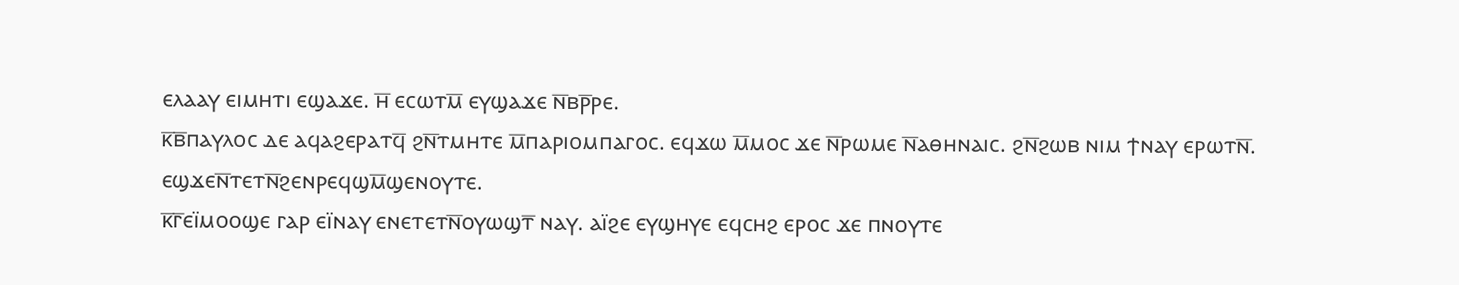ⲉⲗⲁⲁⲩ ⲉⲓⲙⲏⲧⲓ ⲉϣⲁϫⲉ. ⲏ̅ ⲉⲥⲱⲧⲙ̅ ⲉⲩϣⲁϫⲉ ⲛ̅ⲃⲣ̅ⲣⲉ.
ⲕ̅ⲃ̅ⲡⲁⲩⲗⲟⲥ ⲇⲉ ⲁϥⲁϩⲉⲣⲁⲧϥ̅ ϩⲛ̅ⲧⲙⲏⲧⲉ ⲙ̅ⲡⲁⲣⲓⲟⲙⲡⲁⲅⲟⲥ. ⲉϥϫⲱ ⲙ̅ⲙⲟⲥ ϫⲉ ⲛ̅ⲣⲱⲙⲉ ⲛ̅ⲁⲑⲏⲛⲁⲓⲥ. ϩⲛ̅ϩⲱⲃ ⲛⲓⲙ ϯⲛⲁⲩ ⲉⲣⲱⲧⲛ̅. ⲉϣϫⲉⲛ̅ⲧⲉⲧⲛ̅ϩⲉⲛⲣⲉϥϣⲙ̅ϣⲉⲛⲟⲩⲧⲉ.
ⲕ̅ⲅ̅ⲉⲓ̈ⲙⲟⲟϣⲉ ⲅⲁⲣ ⲉⲓ̈ⲛⲁⲩ ⲉⲛⲉⲧⲉⲧⲛ̅ⲟⲩⲱϣⲧ̅ ⲛⲁⲩ. ⲁⲓ̈ϩⲉ ⲉⲩϣⲏⲩⲉ ⲉϥⲥⲏϩ ⲉⲣⲟⲥ ϫⲉ ⲡⲛⲟⲩⲧⲉ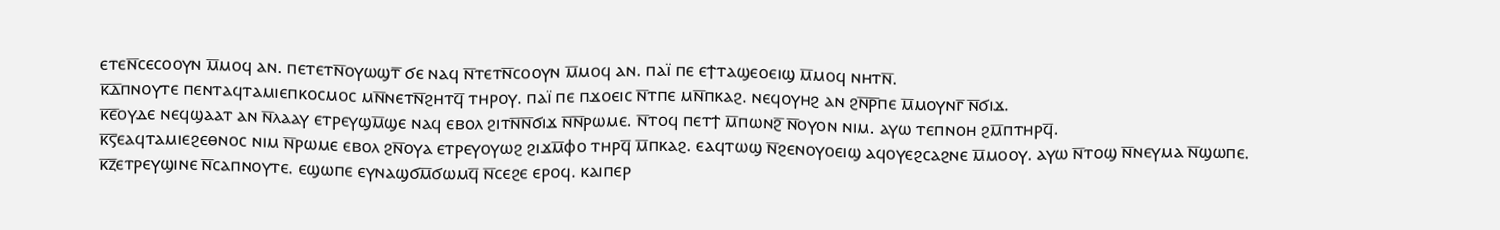ⲉⲧⲉⲛ̅ⲥⲉⲥⲟⲟⲩⲛ ⲙ̅ⲙⲟϥ ⲁⲛ. ⲡⲉⲧⲉⲧⲛ̅ⲟⲩⲱϣⲧ̅ ϭⲉ ⲛⲁϥ ⲛ̅ⲧⲉⲧⲛ̅ⲥⲟⲟⲩⲛ ⲙ̅ⲙⲟϥ ⲁⲛ. ⲡⲁⲓ̈ ⲡⲉ ⲉϯⲧⲁϣⲉⲟⲉⲓϣ ⲙ̅ⲙⲟϥ ⲛⲏⲧⲛ̅.
ⲕ̅ⲇ̅ⲡⲛⲟⲩⲧⲉ ⲡⲉⲛⲧⲁϥⲧⲁⲙⲓⲉⲡⲕⲟⲥⲙⲟⲥ ⲙⲛ̅ⲛⲉⲧⲛ̅ϩⲏⲧϥ̅ ⲧⲏⲣⲟⲩ. ⲡⲁⲓ̈ ⲡⲉ ⲡϫⲟⲉⲓⲥ ⲛ̅ⲧⲡⲉ ⲙⲛ̅ⲡⲕⲁϩ. ⲛⲉϥⲟⲩⲏϩ ⲁⲛ ϩⲛ̅ⲣ̅ⲡⲉ ⲙ̅ⲙⲟⲩⲛⲅ̅ ⲛ̅ϭⲓϫ.
ⲕ̅ⲉ̅ⲟⲩⲇⲉ ⲛⲉϥϣⲁⲁⲧ ⲁⲛ ⲛ̅ⲗⲁⲁⲩ ⲉⲧⲣⲉⲩϣⲙ̅ϣⲉ ⲛⲁϥ ⲉⲃⲟⲗ ϩⲓⲧⲛ̅ⲛ̅ϭⲓϫ ⲛ̅ⲛ̅ⲣⲱⲙⲉ. ⲛ̅ⲧⲟϥ ⲡⲉⲧϯ ⲙ̅ⲡⲱⲛϩ̅ ⲛ̅ⲟⲩⲟⲛ ⲛⲓⲙ. ⲁⲩⲱ ⲧⲉⲡⲛⲟⲏ ϩⲙ̅ⲡⲧⲏⲣϥ̅.
ⲕ̅ⲋ̅ⲉⲁϥⲧⲁⲙⲓⲉϩⲉⲑⲛⲟⲥ ⲛⲓⲙ ⲛ̅ⲣⲱⲙⲉ ⲉⲃⲟⲗ ϩⲛ̅ⲟⲩⲁ ⲉⲧⲣⲉⲩⲟⲩⲱϩ ϩⲓϫⲙ̅ⲫⲟ ⲧⲏⲣϥ̅ ⲙ̅ⲡⲕⲁϩ. ⲉⲁϥⲧⲱϣ ⲛ̅ϩⲉⲛⲟⲩⲟⲉⲓϣ ⲁϥⲟⲩⲉϩⲥⲁϩⲛⲉ ⲙ̅ⲙⲟⲟⲩ. ⲁⲩⲱ ⲛ̅ⲧⲟϣ ⲛ̅ⲛⲉⲩⲙⲁ ⲛ̅ϣⲱⲡⲉ.
ⲕ̅ⲍ̅ⲉⲧⲣⲉⲩϣⲓⲛⲉ ⲛ̅ⲥⲁⲡⲛⲟⲩⲧⲉ. ⲉϣⲱⲡⲉ ⲉⲩⲛⲁϣϭⲙ̅ϭⲱⲙϥ̅ ⲛ̅ⲥⲉϩⲉ ⲉⲣⲟϥ. ⲕⲁⲓⲡⲉⲣ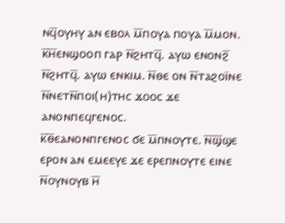ⲛϥ̅ⲟⲩⲏⲩ ⲁⲛ ⲉⲃⲟⲗ ⲙ̅ⲡⲟⲩⲁ ⲡⲟⲩⲁ ⲙ̅ⲙⲟⲛ.
ⲕ̅ⲏ̅ⲉⲛϣⲟⲟⲡ ⲅⲁⲣ ⲛ̅ϩⲏⲧϥ̅. ⲁⲩⲱ ⲉⲛⲟⲛϩ̅ ⲛ̅ϩⲏⲧϥ̅. ⲁⲩⲱ ⲉⲛⲕⲓⲙ. ⲛ̅ⲑⲉ ⲟⲛ ⲛ̅ⲧⲁϩⲟⲓ̈ⲛⲉ ⲛ̅ⲛⲉⲧⲛ̅ⲡⲟⲓ(ⲏ)ⲧⲏⲥ ϫⲟⲟⲥ ϫⲉ ⲁⲛⲟⲛⲡⲉϥⲅⲉⲛⲟⲥ.
ⲕ̅ⲑ̅ⲉⲁⲛⲟⲛⲡⲅⲉⲛⲟⲥ ϭⲉ ⲙ̅ⲡⲛⲟⲩⲧⲉ. ⲛ̅ϣ̅ϣⲉ ⲉⲣⲟⲛ ⲁⲛ ⲉⲙⲉⲉⲩⲉ ϫⲉ ⲉⲣⲉⲡⲛⲟⲩⲧⲉ ⲉⲓⲛⲉ ⲛ̅ⲟⲩⲛⲟⲩⲃ ⲏ̅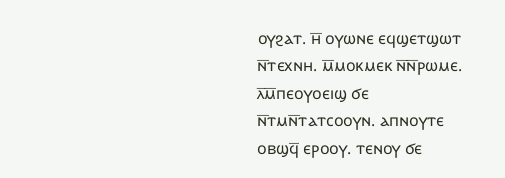ⲟⲩϩⲁⲧ. ⲏ̅ ⲟⲩⲱⲛⲉ ⲉϥϣⲉⲧϣⲱⲧ ⲛ̅ⲧⲉⲭⲛⲏ. ⲙ̅ⲙⲟⲕⲙⲉⲕ ⲛ̅ⲛ̅ⲣⲱⲙⲉ.
ⲗ̅ⲙ̅ⲡⲉⲟⲩⲟⲉⲓϣ ϭⲉ ⲛ̅ⲧⲙⲛ̅ⲧⲁⲧⲥⲟⲟⲩⲛ. ⲁⲡⲛⲟⲩⲧⲉ ⲟⲃϣϥ̅ ⲉⲣⲟⲟⲩ. ⲧⲉⲛⲟⲩ ϭⲉ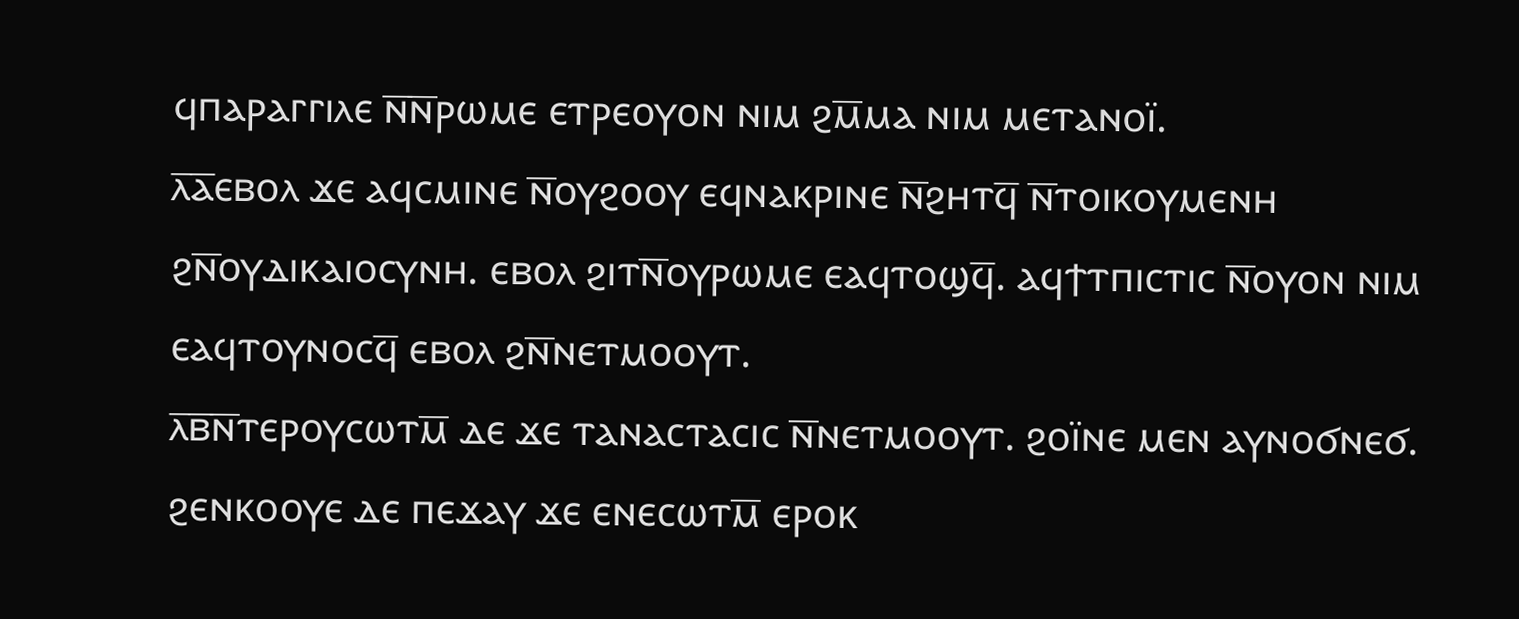ϥⲡⲁⲣⲁⲅⲅⲓⲗⲉ ⲛ̅ⲛ̅ⲣⲱⲙⲉ ⲉⲧⲣⲉⲟⲩⲟⲛ ⲛⲓⲙ ϩⲙ̅ⲙⲁ ⲛⲓⲙ ⲙⲉⲧⲁⲛⲟⲓ̈.
ⲗ̅ⲁ̅ⲉⲃⲟⲗ ϫⲉ ⲁϥⲥⲙⲓⲛⲉ ⲛ̅ⲟⲩϩⲟⲟⲩ ⲉϥⲛⲁⲕⲣⲓⲛⲉ ⲛ̅ϩⲏⲧϥ̅ ⲛ̅ⲧⲟⲓⲕⲟⲩⲙⲉⲛⲏ ϩⲛ̅ⲟⲩⲇⲓⲕⲁⲓⲟⲥⲩⲛⲏ. ⲉⲃⲟⲗ ϩⲓⲧⲛ̅ⲟⲩⲣⲱⲙⲉ ⲉⲁϥⲧⲟϣϥ̅. ⲁϥϯⲧⲡⲓⲥⲧⲓⲥ ⲛ̅ⲟⲩⲟⲛ ⲛⲓⲙ ⲉⲁϥⲧⲟⲩⲛⲟⲥϥ̅ ⲉⲃⲟⲗ ϩⲛ̅ⲛⲉⲧⲙⲟⲟⲩⲧ.
ⲗ̅ⲃ̅ⲛ̅ⲧⲉⲣⲟⲩⲥⲱⲧⲙ̅ ⲇⲉ ϫⲉ ⲧⲁⲛⲁⲥⲧⲁⲥⲓⲥ ⲛ̅ⲛⲉⲧⲙⲟⲟⲩⲧ. ϩⲟⲓ̈ⲛⲉ ⲙⲉⲛ ⲁⲩⲛⲟϭⲛⲉϭ. ϩⲉⲛⲕⲟⲟⲩⲉ ⲇⲉ ⲡⲉϫⲁⲩ ϫⲉ ⲉⲛⲉⲥⲱⲧⲙ̅ ⲉⲣⲟⲕ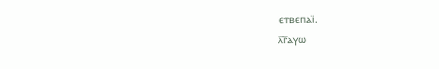ⲉⲧⲃⲉⲡⲁⲓ̈.
ⲗ̅ⲅ̅ⲁⲩⲱ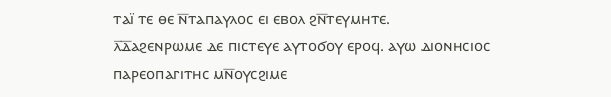ⲧⲁⲓ̈ ⲧⲉ ⲑⲉ ⲛ̅ⲧⲁⲡⲁⲩⲗⲟⲥ ⲉⲓ ⲉⲃⲟⲗ ϩⲛ̅ⲧⲉⲩⲙⲏⲧⲉ.
ⲗ̅ⲇ̅ⲁϩⲉⲛⲣⲱⲙⲉ ⲇⲉ ⲡⲓⲥⲧⲉⲩⲉ ⲁⲩⲧⲟϭⲟⲩ ⲉⲣⲟϥ. ⲁⲩⲱ ⲇⲓⲟⲛⲏⲥⲓⲟⲥ ⲡⲁⲣⲉⲟⲡⲁⲅⲓⲧⲏⲥ ⲙⲛ̅ⲟⲩⲥϩⲓⲙⲉ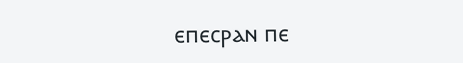ⲉⲡⲉⲥⲣⲁⲛ ⲡⲉ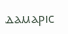ⲇⲁⲙⲁⲣⲓⲥ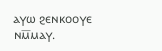ⲁⲩⲱ ϩⲉⲛⲕⲟⲟⲩⲉ ⲛⲙ̅ⲙⲁⲩ.